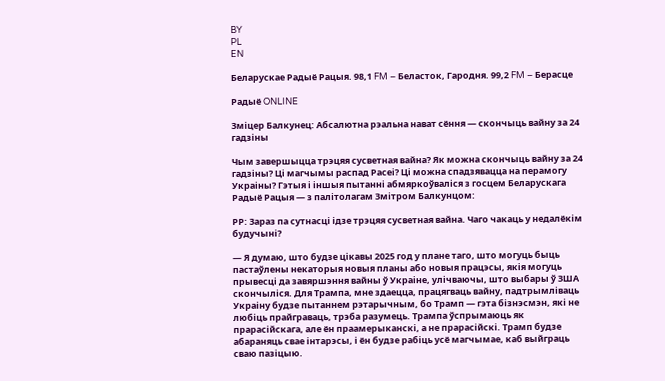BY
PL
EN

Беларускае Радыё Рацыя. 98,1 FM – Беласток, Гародня. 99,2 FM – Берасце

Радыё ONLINE

Зміцер Балкунец: Абсалютна рэальна нават сёння — скончыць вайну за 24 гадзіны

Чым завершыцца трэцяя сусветная вайна? Як можна скончыць вайну за 24 гадзіны? Ці магчымы распад Расеі? Ці можна спадзявацца на перамогу Украіны? Гэтыя і іншыя пытанні абмяркоўваліся з госцем Беларускага Радыё Рацыя — з палітолагам Змітром Балкунцом:

РР: Зараз па сутнасці ідзе трэцяя сусветная вайна. Чаго чакаць у недалёкім будучыні?

— Я думаю, што будзе цікавы 2025 год у плане таго, што могуць быць пастаўлены некаторыя новыя планы або новыя працэсы, якія могуць прывесці да завяршэння вайны ў Украіне, улічваючы, што выбары ў ЗША скончыліся. Для Трампа, мне здаецца, працягваць вайну, падтрымліваць Украіну будзе пытаннем рэтарычным, бо Трамп — гэта бізнэсмэн, які не любіць прайграваць, трэба разумець. Трампа ўспрымаюць як прарасійскага, але ён праамерыканскі, а не прарасійскі. Трамп будзе абараняць свае інтарэсы, і ён будзе рабіць усё магчымае, каб выйграць сваю пазіцыю.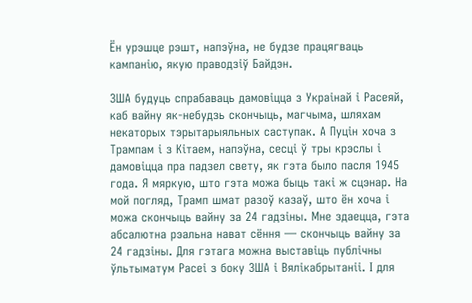Ён урэшце рэшт, напэўна, не будзе працягваць кампанію, якую праводзіў Байдэн.

ЗША будуць спрабаваць дамовіцца з Украінай і Расеяй, каб вайну як-небудзь скончыць, магчыма, шляхам некаторых тэрытарыяльных саступак. А Пуцін хоча з Трампам і з Кітаем, напэўна, сесці ў тры крэслы і дамовіцца пра падзел свету, як гэта было пасля 1945 года. Я мяркую, што гэта можа быць такі ж сцэнар. На мой погляд, Трамп шмат разоў казаў, што ён хоча і можа скончыць вайну за 24 гадзіны. Мне здаецца, гэта абсалютна рэальна нават сёння — скончыць вайну за 24 гадзіны. Для гэтага можна выставіць публічны ўльтыматум Расеі з боку ЗША і Вялікабрытаніі. І для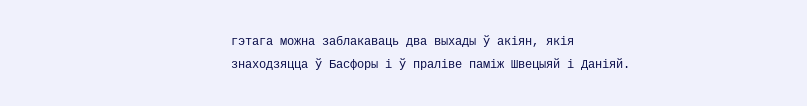гэтага можна заблакаваць два выхады ў акіян, якія знаходзяцца ў Басфоры і ў праліве паміж Швецыяй і Даніяй.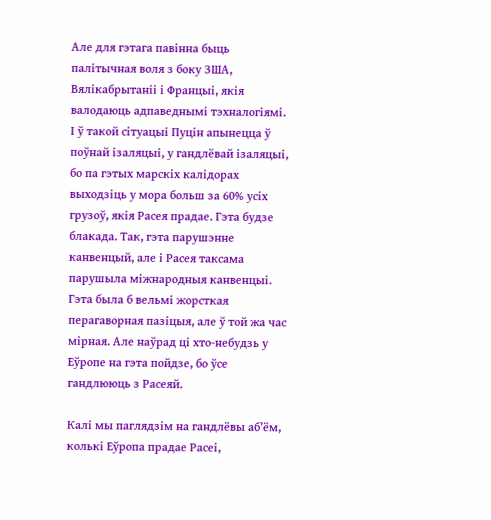Але для гэтага павінна быць палітычная воля з боку ЗША, Вялікабрытаніі і Францыі, якія валодаюць адпаведнымі тэхналогіямі. І ў такой сітуацыі Пуцін апынецца ў поўнай ізаляцыі, у гандлёвай ізаляцыі, бо па гэтых марскіх калідорах выходзіць у мора больш за 60% усіх грузоў, якія Расея прадае. Гэта будзе блакада. Так, гэта парушэнне канвенцый, але і Расея таксама парушыла міжнародныя канвенцыі. Гэта была б вельмі жорсткая перагаворная пазіцыя, але ў той жа час мірная. Але наўрад ці хто-небудзь у Еўропе на гэта пойдзе, бо ўсе гандлююць з Расеяй.

Калі мы паглядзім на гандлёвы аб’ём, колькі Еўропа прадае Расеі,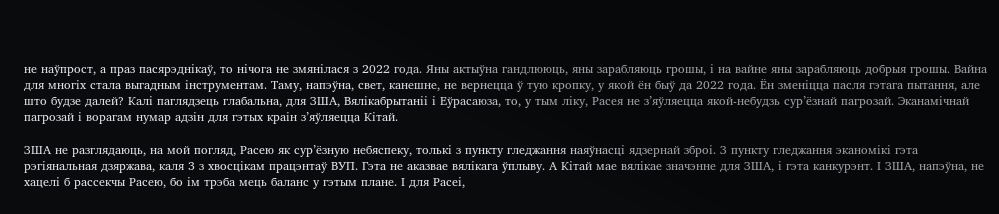не наўпрост, а праз пасярэднікаў, то нічога не змянілася з 2022 года. Яны актыўна гандлююць, яны зарабляюць грошы, і на вайне яны зарабляюць добрыя грошы. Вайна для многіх стала выгадным інструментам. Таму, напэўна, свет, канешне, не вернецца ў тую кропку, у якой ён быў да 2022 года. Ён зменіцца пасля гэтага пытання, але што будзе далей? Калі паглядзець глабальна, для ЗША, Вялікабрытаніі і Еўрасаюза, то, у тым ліку, Расея не з’яўляецца якой-небудзь сур’ёзнай пагрозай. Эканамічнай пагрозай і ворагам нумар адзін для гэтых краін з’яўляецца Кітай.

ЗША не разглядаюць, на мой погляд, Расею як сур’ёзную небяспеку, толькі з пункту гледжання наяўнасці ядзернай зброі. З пункту гледжання эканомікі гэта рэгіянальная дзяржава, каля 3 з хвосцікам працэнтаў ВУП. Гэта не аказвае вялікага ўплыву. А Кітай мае вялікае значэнне для ЗША, і гэта канкурэнт. І ЗША, напэўна, не хацелі б рассекчы Расею, бо ім трэба мець баланс у гэтым плане. І для Расеі,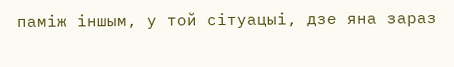паміж іншым, у той сітуацыі, дзе яна зараз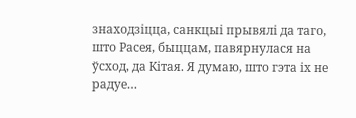знаходзіцца, санкцыі прывялі да таго, што Расея, быццам, павярнулася на ўсход, да Кітая. Я думаю, што гэта іх не радуе…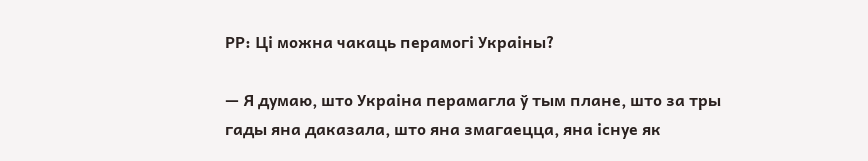РР: Ці можна чакаць перамогі Украіны?

— Я думаю, што Украіна перамагла ў тым плане, што за тры гады яна даказала, што яна змагаецца, яна існуе як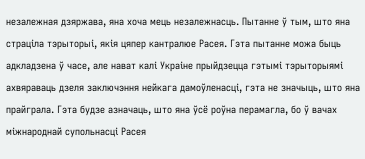незалежная дзяржава, яна хоча мець незалежнасць. Пытанне ў тым, што яна страціла тэрыторыі, якія цяпер кантралюе Расея. Гэта пытанне можа быць адкладзена ў часе, але нават калі Украіне прыйдзецца гэтымі тэрыторыямі ахвяраваць дзеля заключэння нейкага дамоўленасці, гэта не значыць, што яна прайграла. Гэта будзе азначаць, што яна ўсё роўна перамагла, бо ў вачах міжнароднай супольнасці Расея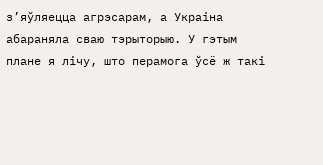з’яўляецца агрэсарам, а Украіна абараняла сваю тэрыторыю. У гэтым плане я лічу, што перамога ўсё ж такі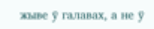жыве ў галавах, а не ў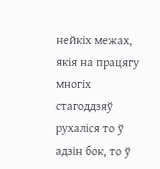нейкіх межах, якія на працягу многіх стагоддзяў рухаліся то ў адзін бок, то ў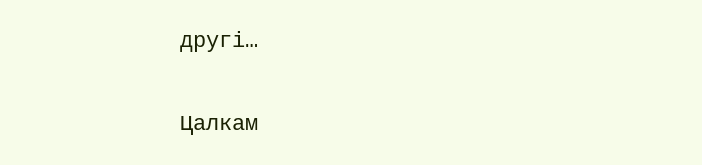другі…

Цалкам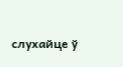слухайце ў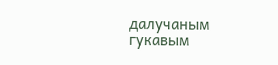далучаным гукавым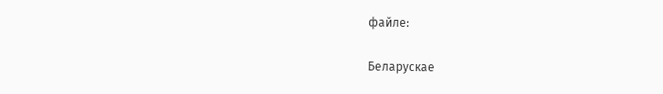файле:

Беларускае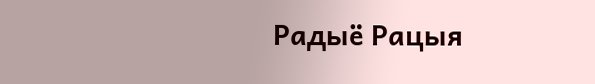Радыё Рацыя